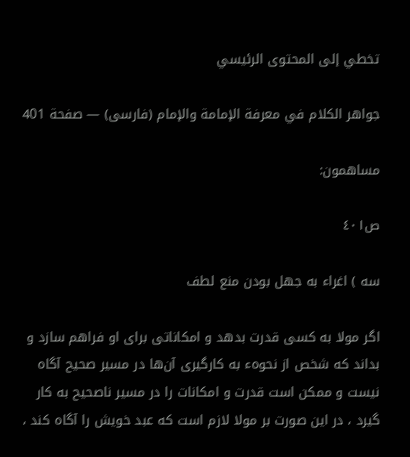تخطي إلى المحتوى الرئيسي

جواهر الكلام في معرفة الإمامة والإمام (فارسى) — صفحة 401

مساهمون:

ص٤٠١

سه ) اغراء به جهل بودن منع لطف

اگر مولا به كسى قدرت بدهد و امكاناتى براى او فراهم سازد و بداند كه شخص از نحوهء به كارگيرى آن‌ها در مسير صحيح آگاه نيست و ممكن است قدرت و امكانات را در مسير ناصحيح به كار گيرد ، در اين صورت بر مولا لازم است كه عبد خويش را آگاه كند ،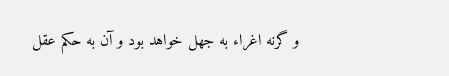و گرنه اغراء به جهل خواهد بود و آن به حكم عقل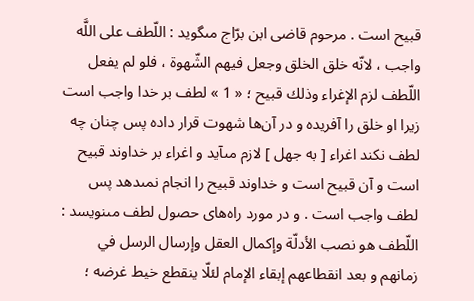قبيح است . مرحوم قاضى ابن برّاج مىگويد : اللّطف على اللَّه واجب ، لانّه خلق الخلق وجعل فيهم الشّهوة ، فلو لم يفعل اللّطف لزم الإغراء وذلك قبيح ؛ « 1 » لطف بر خدا واجب است زيرا او خلق را آفريده و در آن‌ها شهوت قرار داده پس چنان چه لطف نكند اغراء [ به جهل ] لازم مىآيد و اغراء بر خداوند قبيح است و آن قبيح است و خداوند قبيح را انجام نمىدهد پس لطف واجب است . و در مورد راه‌هاى حصول لطف مىنويسد : اللّطف هو نصب الأدلّة وإكمال العقل وإرسال الرسل في زمانهم و بعد انقطاعهم إبقاء الإمام لئلّا ينقطع خيط غرضه ؛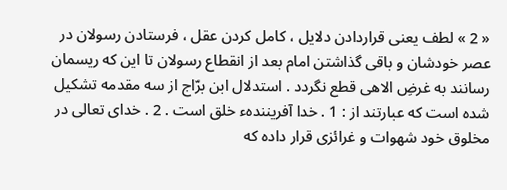« 2 » لطف يعنى قراردادن دلايل ، كامل كردن عقل ، فرستادن رسولان در عصر خودشان و باقى گذاشتن امام بعد از انقطاع رسولان تا اين كه ريسمان رسانند به غرضِ الاهى قطع نگردد . استدلال ابن برّاج از سه مقدمه تشكيل شده است كه عبارتند از : 1 . خدا آفرينندهء خلق است . 2 . خداى تعالى در مخلوق خود شهوات و غرائزى قرار داده كه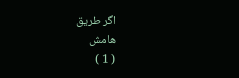اگر طريق
هامش
( 1 )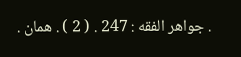. جواهر الفقه : 247 . ( 2 ) . همان .